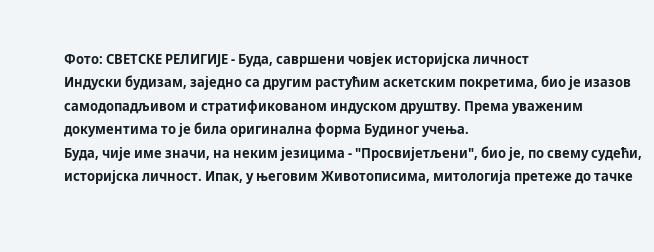Фото: СВЕТСКЕ РЕЛИГИЈЕ - Буда, савршени човјек историјска личност
Индуски будизам, заједно са другим растућим аскетским покретима, био је изазов самодопадљивом и стратификованом индуском друштву. Према уваженим документима то је била оригинална форма Будиног учења.
Буда, чије име значи, на неким језицима - "Просвијетљени", био је, по свему судећи, историјска личност. Ипак, у његовим Животописима, митологија претеже до тачке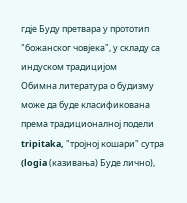гдје Буду претвара у прототип "божанског човјека", у складу са индуском традицијом
Обимна литература о будизму може да буде класификована према традиционалној подели tripitaka, "тројној кошари" сутра (logia (казивања) Буде лично),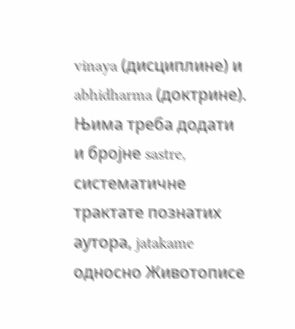vinaya (дисциплине) и abhidharma (доктрине). Њима треба додати и бројне sastre, систематичне трактате познатих аутора, jatakame односно Животописе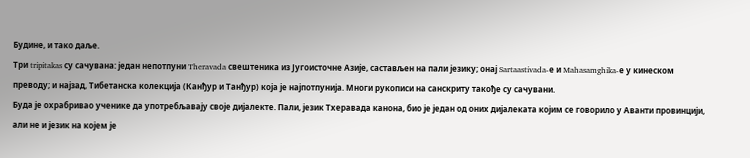Будине, и тако даље.
Три tripitakas су сачувана: један непотпуни Theravada свештеника из Југоисточне Aзије, састављен на пали језику; онај Sartaastivada-е и Mahasamghika-е у кинеском преводу; и најзад, Тибетанска колекција (Канђур и Танђур) која је најпотпунија. Многи рукописи на санскриту такође су сачувани.
Буда је охрабривао ученике да употребљавају своје дијалекте. Пали, језик Тхеравада канона, био је један од оних дијалеката којим се говорило у Aванти провинцији, али не и језик на којем је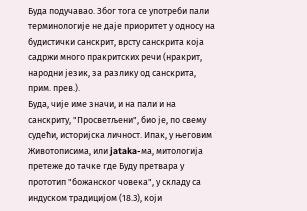Буда подучавао. Због тога се употреби пали терминологије не даје приоритет у односу на будистички санскрит, врсту санскрита која садржи много пракритских речи (нракрит, народни језик, за разлику од санскрита, прим. прев.).
Буда, чије име значи, и на пали и на санскриту, "Просветљени", био је, по свему судећи, историјска личност. Ипак, у његовим Животописима, или jataka-ма, митологија претеже до тачке где Буду претвара у прототип "божанског човека", у складу са индуском традицијом (18.3), који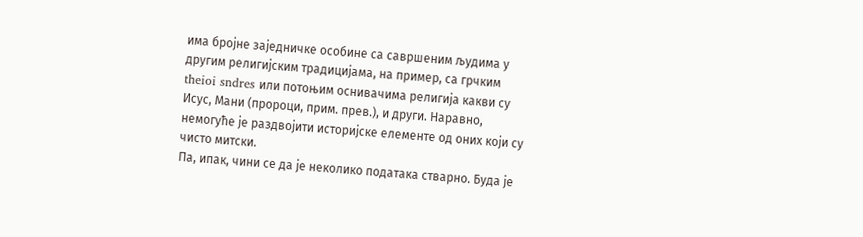има бројне заједничке особине са савршеним људима у другим религијским традицијама, на пример, са грчким theioi sndres или потоњим оснивачима религија какви су Исус, Мани (пророци, прим. прев.), и други. Наравно, немогуће је раздвојити историјске елементе од оних који су чисто митски.
Па, ипак, чини се да је неколико података стварно. Буда је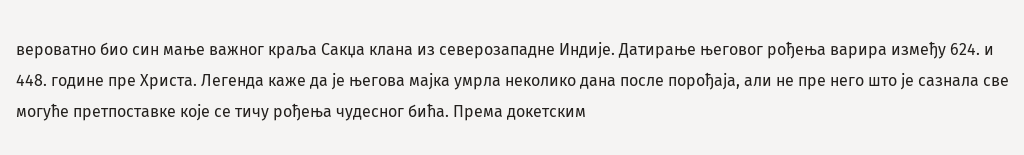вероватно био син мање важног краља Сакџа клана из северозападне Индије. Датирање његовог рођења варира између 624. и 448. године пре Христа. Легенда каже да је његова мајка умрла неколико дана после порођаја, али не пре него што је сазнала све могуће претпоставке које се тичу рођења чудесног бића. Према докетским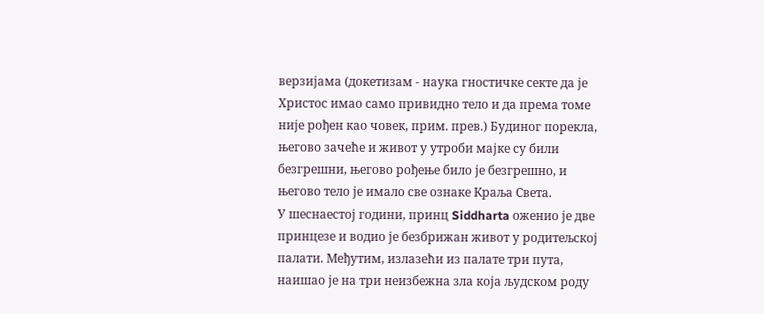верзијама (докетизам - наука гностичке секте да је Христос имао само привидно тело и да према томе није рођен као човек, прим. прев.) Будиног порекла, његово зачеће и живот у утроби мајке су били безгрешни, његово рођење било је безгрешно, и његово тело је имало све ознаке Краља Света.
У шеснаестој години, принц Siddharta оженио је две принцезе и водио је безбрижан живот у родитељској палати. Међутим, излазећи из палате три пута, наишао је на три неизбежна зла која људском роду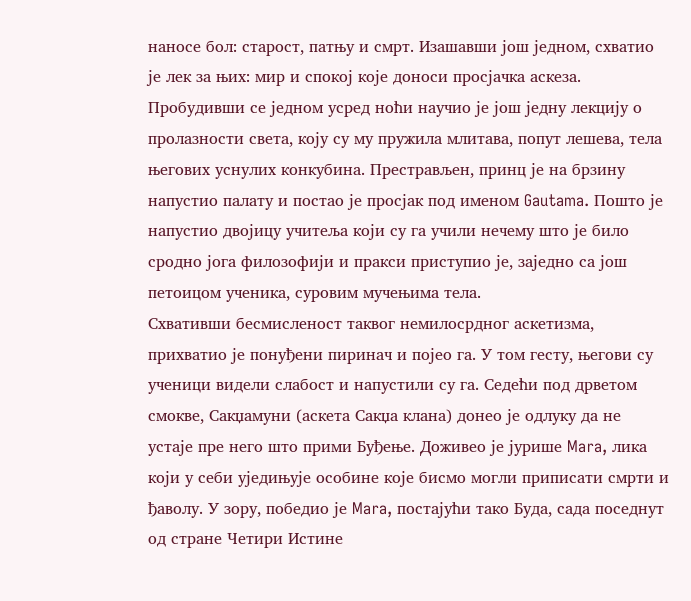наносе бол: старост, патњу и смрт. Изашавши још једном, схватио је лек за њих: мир и спокој које доноси просјачка аскеза.
Пробудивши се једном усред ноћи научио је још једну лекцију о пролазности света, коју су му пружила млитава, попут лешева, тела његових уснулих конкубина. Престрављен, принц је на брзину напустио палату и постао је просјак под именом Gautama. Пошто је напустио двојицу учитеља који су га учили нечему што је било сродно јога филозофији и пракси приступио је, заједно са још петоицом ученика, суровим мучењима тела.
Схвативши бесмисленост таквог немилосрдног аскетизма, прихватио је понуђени пиринач и појео га. У том гесту, његови су ученици видели слабост и напустили су га. Седећи под дрветом смокве, Сакџамуни (аскета Сакџа клана) донео је одлуку да не устаје пре него што прими Буђење. Доживео је јурише Mara, лика који у себи уједињује особине које бисмо могли приписати смрти и ђаволу. У зору, победио је Mara, постајући тако Буда, сада поседнут од стране Четири Истине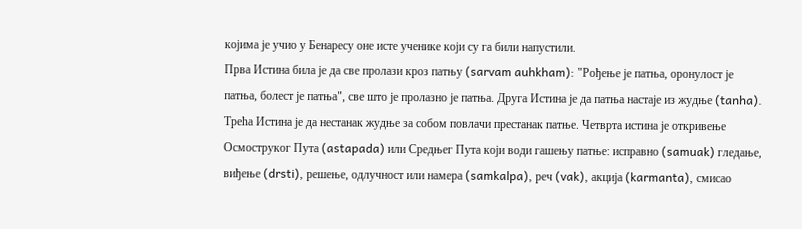којима је учио у Бенаресу оне исте ученике који су га били напустили.
Прва Истина била је да све пролази кроз патњу (sarvam auhkham): "Рођење је патња, оронулост је патња, болест је патња", све што је пролазно је патња. Друга Истина је да патња настаје из жудње (tanha). Трећа Истина је да нестанак жудње за собом повлачи престанак патње. Четврта истина је откривење Осмоструког Пута (astapada) или Средњег Пута који води гашењу патње: исправно (samuak) гледање, виђење (drsti), решење, одлучност или намера (samkalpa), реч (vak), акција (karmanta), смисао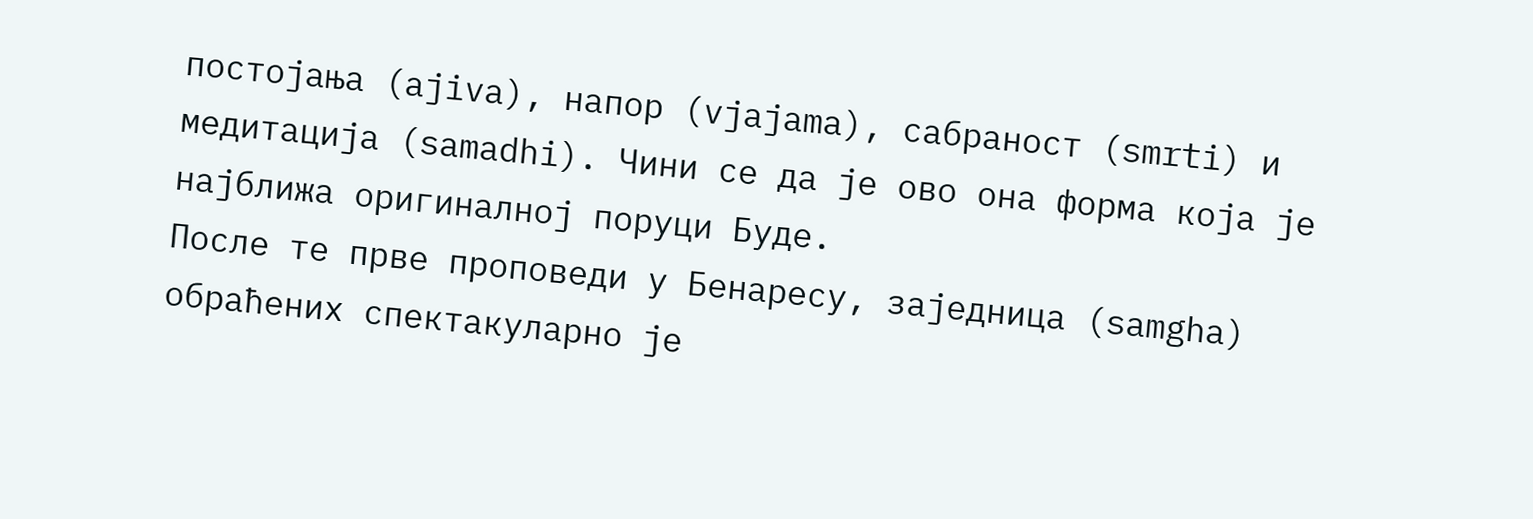постојања (ajiva), напор (vjajama), сабраност (smrti) и медитација (samadhi). Чини се да је ово она форма која је најближа оригиналној поруци Буде.
После те прве проповеди у Бенаресу, заједница (samgha) обраћених спектакуларно је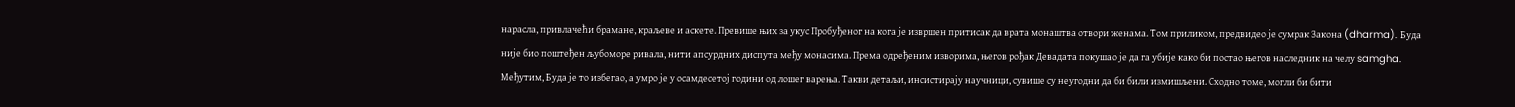нарасла, привлачећи брамане, краљеве и аскете. Превише њих за укус Пробуђеног на кога је извршен притисак да врата монаштва отвори женама. Том приликом, предвидео је сумрак Закона (dharma). Буда није био поштеђен љубоморе ривала, нити апсурдних диспута међу монасима. Према одређеним изворима, његов рођак Девадата покушао је да га убије како би постао његов наследник на челу samgha. Међутим, Буда је то избегао, а умро је у осамдесетој години од лошег варења. Такви детаљи, инсистирају научници, сувише су неугодни да би били измишљени. Сходно томе, могли би бити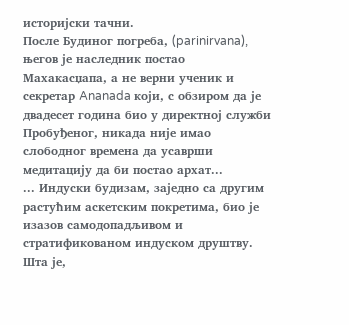историјски тачни.
После Будиног погреба, (parinirvana), његов је наследник постао Махакасџапа, а не верни ученик и секретар Ananada који, с обзиром да је двадесет година био у директној служби Пробуђеног, никада није имао слободног времена да усаврши медитацију да би постао архат...
... Индуски будизам, заједно са другим растућим аскетским покретима, био је изазов самодопадљивом и стратификованом индуском друштву. Шта је,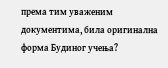према тим уваженим документима, била оригинална форма Будиног учења?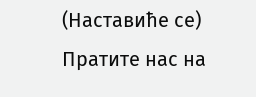(Наставиће се)
Пратите нас на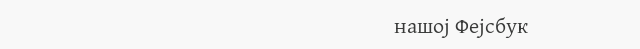нашој Фејсбук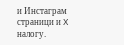и Инстаграм страници и X налогу.